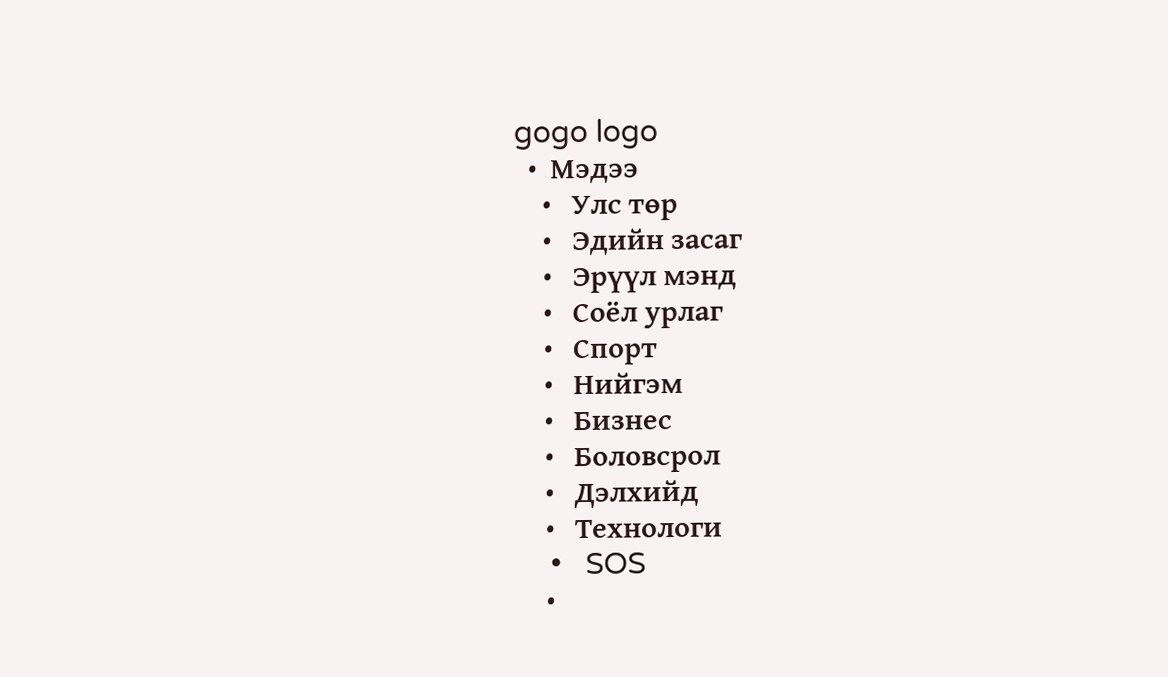gogo logo
  •  Мэдээ
    •   Улс төр
    •   Эдийн засаг
    •   Эрүүл мэнд
    •   Соёл урлаг
    •   Спорт
    •   Нийгэм
    •   Бизнес
    •   Боловсрол
    •   Дэлхийд
    •   Технологи
    •   SOS
    •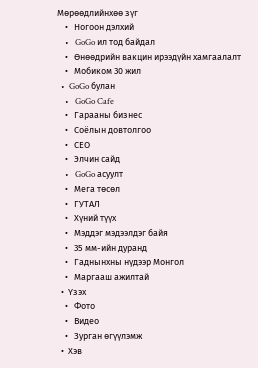Мөрөөдлийнхөө зүг
    •   Ногоон дэлхий
    •   GoGo ил тод байдал
    •   Өнөөдрийн вакцин ирээдүйн хамгаалалт
    •   Мобиком 30 жил
  •  GoGo булан
    •   GoGo Cafe
    •   Гарааны бизнес
    •   Соёлын довтолгоо
    •   СEO
    •   Элчин сайд
    •   GoGo асуулт
    •   Мега төсөл
    •   ГУТАЛ
    •   Хүний түүх
    •   Мэддэг мэдээлдэг байя
    •   35 мм-ийн дуранд
    •   Гаднынхны нүдээр Монгол
    •   Маргааш ажилтай
  •  Үзэх
    •   Фото
    •   Видео
    •   Зурган өгүүлэмж
  •  Хэв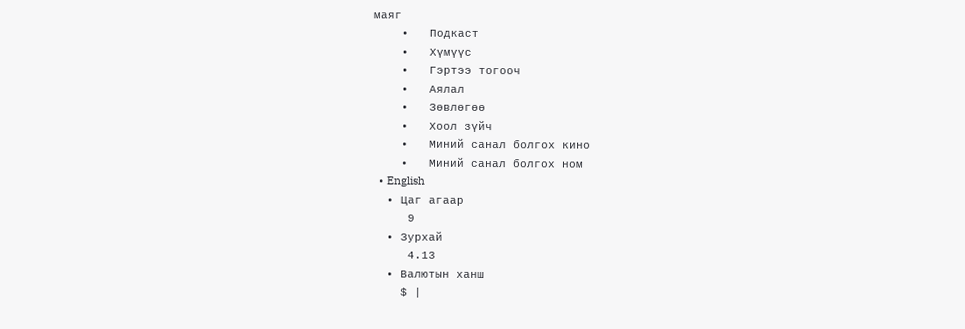маяг
    •   Подкаст
    •   Хүмүүс
    •   Гэртээ тогооч
    •   Аялал
    •   Зөвлөгөө
    •   Хоол зүйч
    •   Миний санал болгох кино
    •   Миний санал болгох ном
  • English
  • Цаг агаар
     9
  • Зурхай
     4.13
  • Валютын ханш
    $ |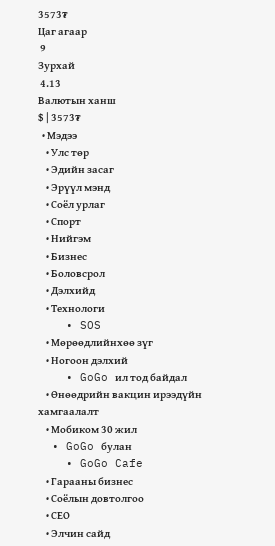3573₮
Цаг агаар
 9
Зурхай
 4.13
Валютын ханш
$ | 3573₮
  • Мэдээ
    • Улс төр
    • Эдийн засаг
    • Эрүүл мэнд
    • Соёл урлаг
    • Спорт
    • Нийгэм
    • Бизнес
    • Боловсрол
    • Дэлхийд
    • Технологи
    • SOS
    • Мөрөөдлийнхөө зүг
    • Ногоон дэлхий
    • GoGo ил тод байдал
    • Өнөөдрийн вакцин ирээдүйн хамгаалалт
    • Мобиком 30 жил
  • GoGo булан
    • GoGo Cafe
    • Гарааны бизнес
    • Соёлын довтолгоо
    • СEO
    • Элчин сайд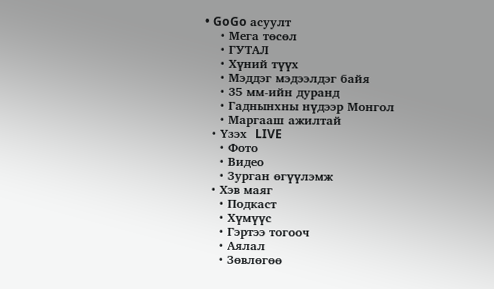• GoGo асуулт
    • Мега төсөл
    • ГУТАЛ
    • Хүний түүх
    • Мэддэг мэдээлдэг байя
    • 35 мм-ийн дуранд
    • Гаднынхны нүдээр Монгол
    • Маргааш ажилтай
  • Үзэх  LIVE
    • Фото
    • Видео
    • Зурган өгүүлэмж
  • Хэв маяг
    • Подкаст
    • Хүмүүс
    • Гэртээ тогооч
    • Аялал
    • Зөвлөгөө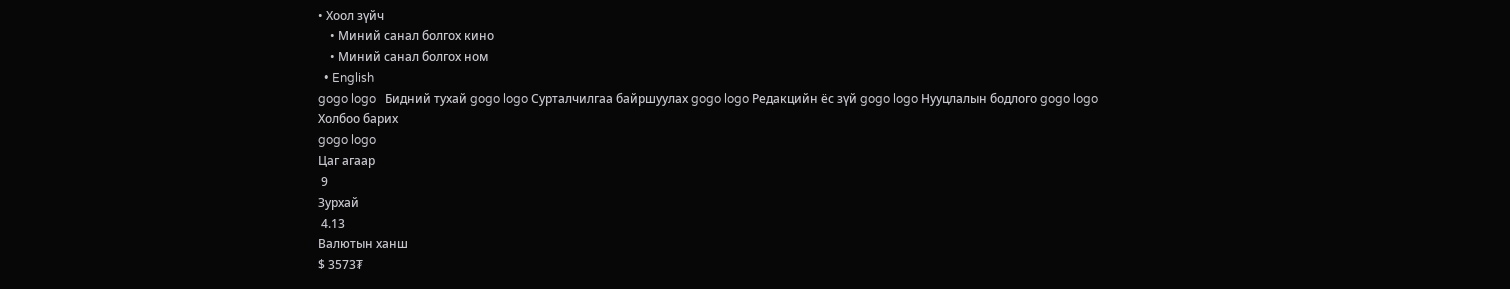• Хоол зүйч
    • Миний санал болгох кино
    • Миний санал болгох ном
  • English
gogo logo   Бидний тухай gogo logo Сурталчилгаа байршуулах gogo logo Редакцийн ёс зүй gogo logo Нууцлалын бодлого gogo logo Холбоо барих
gogo logo
Цаг агаар
 9
Зурхай
 4.13
Валютын ханш
$ 3573₮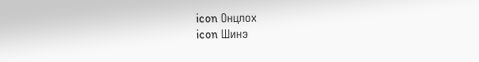icon Онцлох
icon Шинэ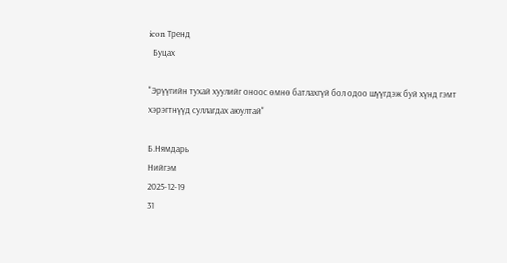icon Тренд
  Буцах

"Эрүүгийн тухай хуулийг оноос өмнө батлахгүй бол одоо шүүгдэж буй хүнд гэмт хэрэгтнүүд суллагдах аюултай"

Б.Нямдарь
Нийгэм
2025-12-19
31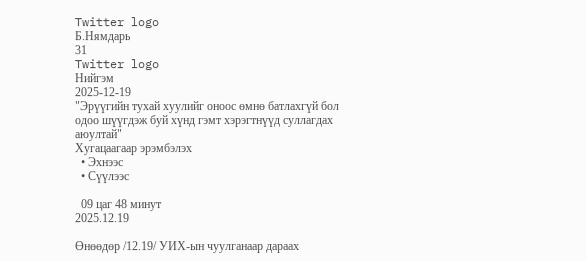Twitter logo
Б.Нямдарь
31
Twitter logo
Нийгэм
2025-12-19
"Эрүүгийн тухай хуулийг оноос өмнө батлахгүй бол одоо шүүгдэж буй хүнд гэмт хэрэгтнүүд суллагдах аюултай"
Хугацаагаар эрэмбэлэх
  • Эхнээс
  • Сүүлээс

  09 цаг 48 минут
2025.12.19

Өнөөдөр /12.19/ УИХ-ын чуулганаар дараах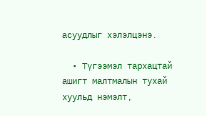асуудлыг хэлэлцэнэ.

  • Түгээмэл тархацтай ашигт малтмалын тухай хуульд нэмэлт,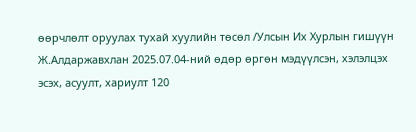өөрчлөлт оруулах тухай хуулийн төсөл /Улсын Их Хурлын гишүүн Ж.Алдаржавхлан 2025.07.04-ний өдөр өргөн мэдүүлсэн, хэлэлцэх эсэх, асуулт, хариулт 120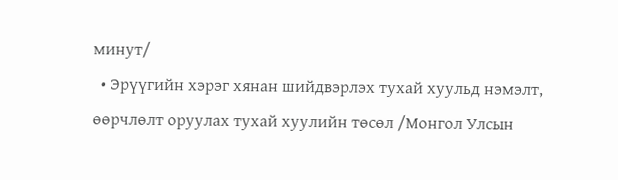минут/
  • Эрүүгийн хэрэг хянан шийдвэрлэх тухай хуульд нэмэлт, өөрчлөлт оруулах тухай хуулийн төсөл /Монгол Улсын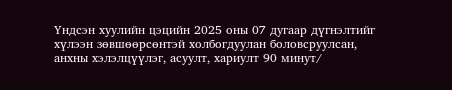Үндсэн хуулийн цэцийн 2025 оны 07 дугаар дүгнэлтийг хүлээн зөвшөөрсөнтэй холбогдуулан боловсруулсан, анхны хэлэлцүүлэг, асуулт, хариулт 90 минут/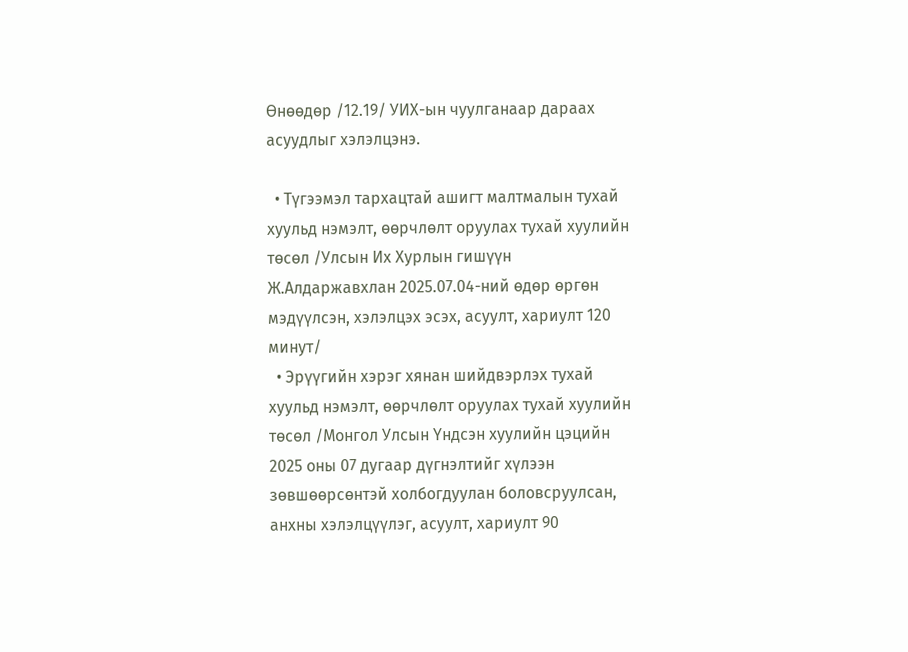Өнөөдөр /12.19/ УИХ-ын чуулганаар дараах асуудлыг хэлэлцэнэ.

  • Түгээмэл тархацтай ашигт малтмалын тухай хуульд нэмэлт, өөрчлөлт оруулах тухай хуулийн төсөл /Улсын Их Хурлын гишүүн Ж.Алдаржавхлан 2025.07.04-ний өдөр өргөн мэдүүлсэн, хэлэлцэх эсэх, асуулт, хариулт 120 минут/
  • Эрүүгийн хэрэг хянан шийдвэрлэх тухай хуульд нэмэлт, өөрчлөлт оруулах тухай хуулийн төсөл /Монгол Улсын Үндсэн хуулийн цэцийн 2025 оны 07 дугаар дүгнэлтийг хүлээн зөвшөөрсөнтэй холбогдуулан боловсруулсан, анхны хэлэлцүүлэг, асуулт, хариулт 90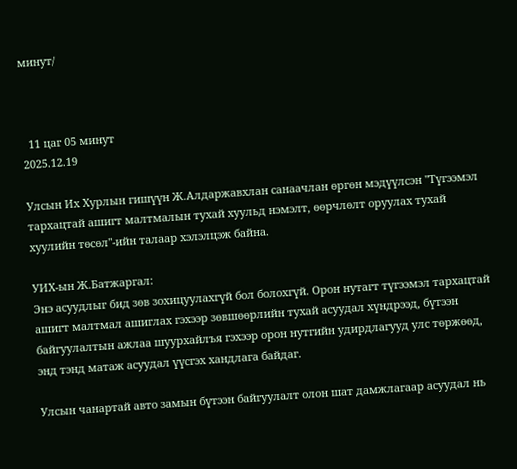минут/



  11 цаг 05 минут
2025.12.19

Улсын Их Хурлын гишүүн Ж.Алдаржавхлан санаачлан өргөн мэдүүлсэн "Түгээмэл тархацтай ашигт малтмалын тухай хуульд нэмэлт, өөрчлөлт оруулах тухай хуулийн төсөл"-ийн талаар хэлэлцэж байна.

УИХ-ын Ж.Батжаргал:
Энэ асуудлыг бид зөв зохицуулахгүй бол болохгүй. Орон нутагт түгээмэл тархацтай ашигт малтмал ашиглах гэхээр зөвшөөрлийн тухай асуудал хүндрээд, бүтээн байгуулалтын ажлаа шуурхайлъя гэхээр орон нутгийн удирдлагууд улс төржөөд, энд тэнд матаж асуудал үүсгэх хандлага байдаг.

Улсын чанартай авто замын бүтээн байгуулалт олон шат дамжлагаар асуудал нь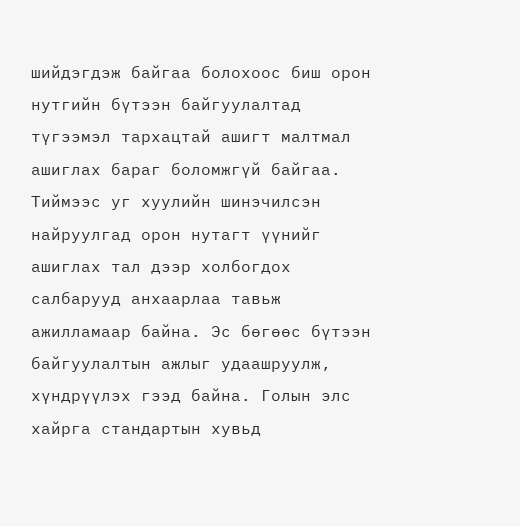шийдэгдэж байгаа болохоос биш орон нутгийн бүтээн байгуулалтад түгээмэл тархацтай ашигт малтмал ашиглах бараг боломжгүй байгаа. Тиймээс уг хуулийн шинэчилсэн найруулгад орон нутагт үүнийг ашиглах тал дээр холбогдох салбарууд анхаарлаа тавьж ажилламаар байна. Эс бөгөөс бүтээн байгуулалтын ажлыг удаашруулж, хүндрүүлэх гээд байна. Голын элс хайрга стандартын хувьд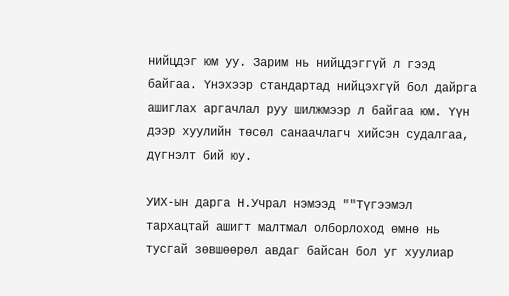нийцдэг юм уу. Зарим нь нийцдэггүй л гээд байгаа. Үнэхээр стандартад нийцэхгүй бол дайрга ашиглах аргачлал руу шилжмээр л байгаа юм. Үүн дээр хуулийн төсөл санаачлагч хийсэн судалгаа, дүгнэлт бий юу.

УИХ-ын дарга Н.Учрал нэмээд ""Түгээмэл тархацтай ашигт малтмал олборлоход өмнө нь тусгай зөвшөөрөл авдаг байсан бол уг хуулиар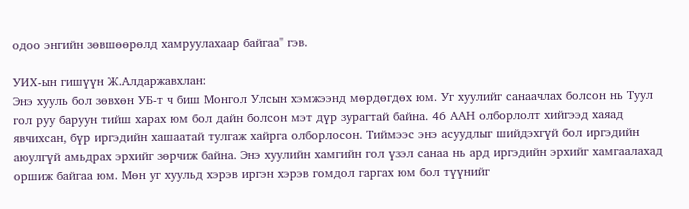одоо энгийн зөвшөөрөлд хамруулахаар байгаа" гэв.

УИХ-ын гишүүн Ж.Алдаржавхлан:
Энэ хууль бол зөвхөн УБ-т ч биш Монгол Улсын хэмжээнд мөрдөгдөх юм. Уг хуулийг санаачлах болсон нь Туул гол руу баруун тийш харах юм бол дайн болсон мэт дүр зурагтай байна. 46 ААН олборлолт хийгээд хаяад явчихсан, бүр иргэдийн хашаатай тулгаж хайрга олборлосон. Тиймээс энэ асуудлыг шийдэхгүй бол иргэдийн аюулгүй амьдрах эрхийг зөрчиж байна. Энэ хуулийн хамгийн гол үзэл санаа нь ард иргэдийн эрхийг хамгаалахад оршиж байгаа юм. Мөн уг хуульд хэрэв иргэн хэрэв гомдол гаргах юм бол түүнийг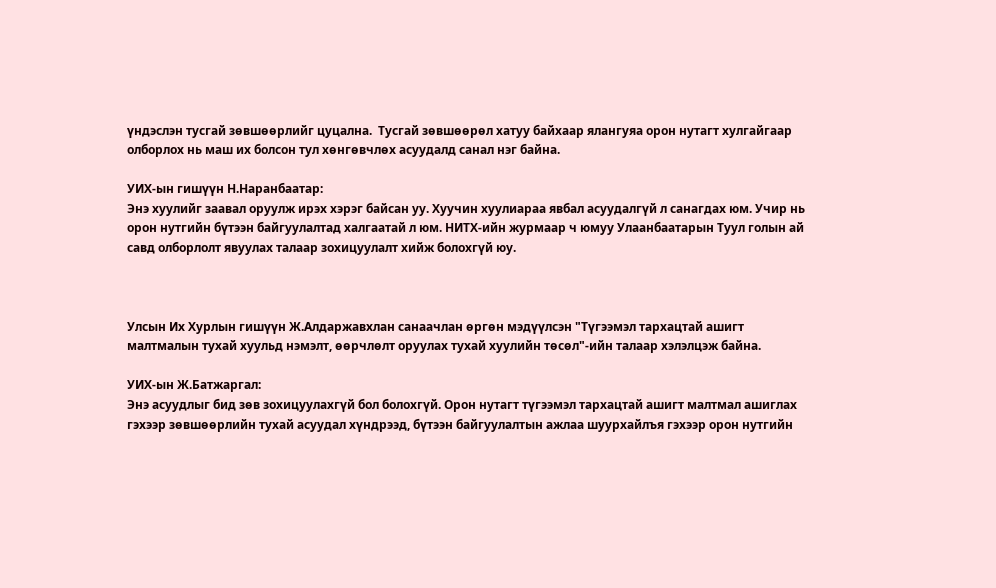үндэслэн тусгай зөвшөөрлийг цуцална.  Тусгай зөвшөөрөл хатуу байхаар ялангуяа орон нутагт хулгайгаар олборлох нь маш их болсон тул хөнгөвчлөх асуудалд санал нэг байна.

УИХ-ын гишүүн Н.Наранбаатар:
Энэ хуулийг заавал оруулж ирэх хэрэг байсан уу. Хуучин хуулиараа явбал асуудалгүй л санагдах юм. Учир нь орон нутгийн бүтээн байгуулалтад халгаатай л юм. НИТХ-ийн журмаар ч юмуу Улаанбаатарын Туул голын ай савд олборлолт явуулах талаар зохицуулалт хийж болохгүй юу.



Улсын Их Хурлын гишүүн Ж.Алдаржавхлан санаачлан өргөн мэдүүлсэн "Түгээмэл тархацтай ашигт малтмалын тухай хуульд нэмэлт, өөрчлөлт оруулах тухай хуулийн төсөл"-ийн талаар хэлэлцэж байна.

УИХ-ын Ж.Батжаргал:
Энэ асуудлыг бид зөв зохицуулахгүй бол болохгүй. Орон нутагт түгээмэл тархацтай ашигт малтмал ашиглах гэхээр зөвшөөрлийн тухай асуудал хүндрээд, бүтээн байгуулалтын ажлаа шуурхайлъя гэхээр орон нутгийн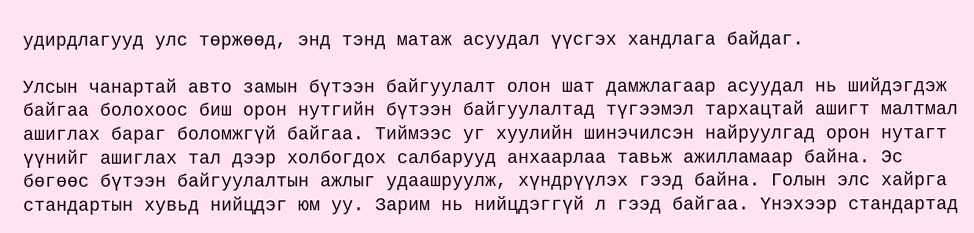удирдлагууд улс төржөөд, энд тэнд матаж асуудал үүсгэх хандлага байдаг.

Улсын чанартай авто замын бүтээн байгуулалт олон шат дамжлагаар асуудал нь шийдэгдэж байгаа болохоос биш орон нутгийн бүтээн байгуулалтад түгээмэл тархацтай ашигт малтмал ашиглах бараг боломжгүй байгаа. Тиймээс уг хуулийн шинэчилсэн найруулгад орон нутагт үүнийг ашиглах тал дээр холбогдох салбарууд анхаарлаа тавьж ажилламаар байна. Эс бөгөөс бүтээн байгуулалтын ажлыг удаашруулж, хүндрүүлэх гээд байна. Голын элс хайрга стандартын хувьд нийцдэг юм уу. Зарим нь нийцдэггүй л гээд байгаа. Үнэхээр стандартад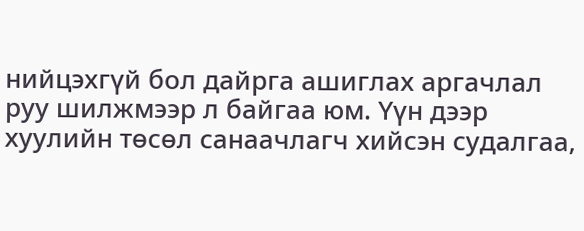нийцэхгүй бол дайрга ашиглах аргачлал руу шилжмээр л байгаа юм. Үүн дээр хуулийн төсөл санаачлагч хийсэн судалгаа,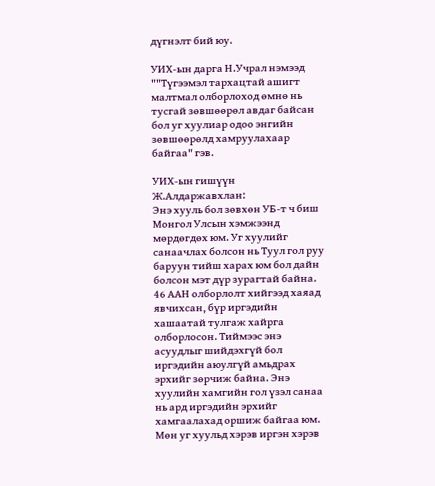дүгнэлт бий юу.

УИХ-ын дарга Н.Учрал нэмээд ""Түгээмэл тархацтай ашигт малтмал олборлоход өмнө нь тусгай зөвшөөрөл авдаг байсан бол уг хуулиар одоо энгийн зөвшөөрөлд хамруулахаар байгаа" гэв.

УИХ-ын гишүүн Ж.Алдаржавхлан:
Энэ хууль бол зөвхөн УБ-т ч биш Монгол Улсын хэмжээнд мөрдөгдөх юм. Уг хуулийг санаачлах болсон нь Туул гол руу баруун тийш харах юм бол дайн болсон мэт дүр зурагтай байна. 46 ААН олборлолт хийгээд хаяад явчихсан, бүр иргэдийн хашаатай тулгаж хайрга олборлосон. Тиймээс энэ асуудлыг шийдэхгүй бол иргэдийн аюулгүй амьдрах эрхийг зөрчиж байна. Энэ хуулийн хамгийн гол үзэл санаа нь ард иргэдийн эрхийг хамгаалахад оршиж байгаа юм. Мөн уг хуульд хэрэв иргэн хэрэв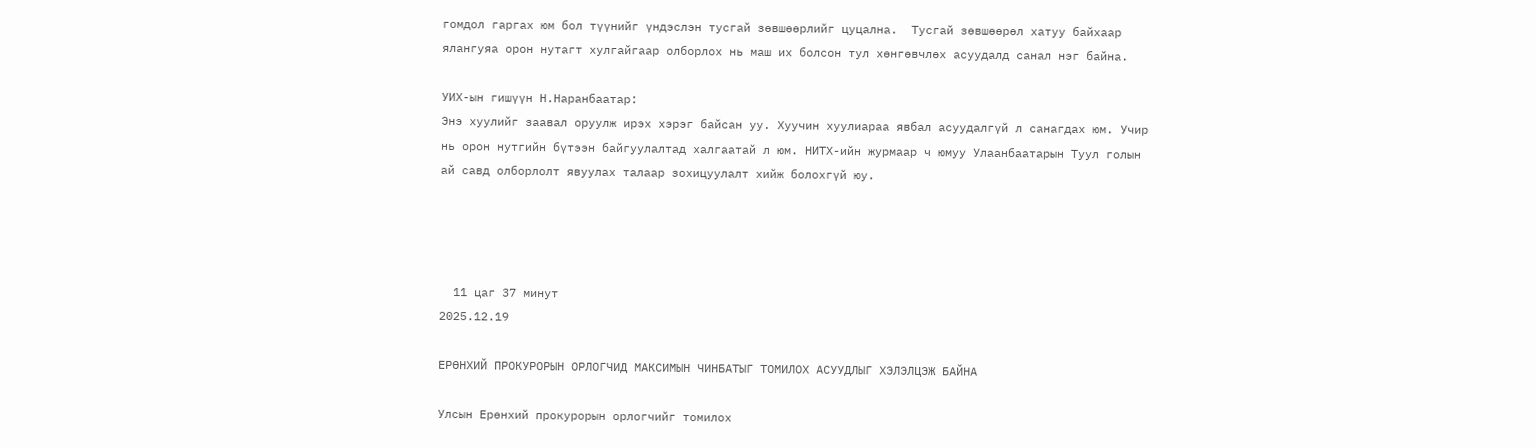гомдол гаргах юм бол түүнийг үндэслэн тусгай зөвшөөрлийг цуцална.  Тусгай зөвшөөрөл хатуу байхаар ялангуяа орон нутагт хулгайгаар олборлох нь маш их болсон тул хөнгөвчлөх асуудалд санал нэг байна.

УИХ-ын гишүүн Н.Наранбаатар:
Энэ хуулийг заавал оруулж ирэх хэрэг байсан уу. Хуучин хуулиараа явбал асуудалгүй л санагдах юм. Учир нь орон нутгийн бүтээн байгуулалтад халгаатай л юм. НИТХ-ийн журмаар ч юмуу Улаанбаатарын Туул голын ай савд олборлолт явуулах талаар зохицуулалт хийж болохгүй юу.




  11 цаг 37 минут
2025.12.19

ЕРӨНХИЙ ПРОКУРОРЫН ОРЛОГЧИД МАКСИМЫН ЧИНБАТЫГ ТОМИЛОХ АСУУДЛЫГ ХЭЛЭЛЦЭЖ БАЙНА

Улсын Ерөнхий прокурорын орлогчийг томилох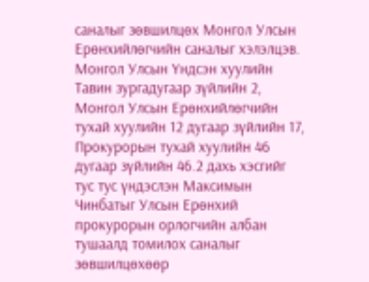саналыг зөвшилцөх Монгол Улсын Ерөнхийлөгчийн саналыг хэлэлцэв. Монгол Улсын Үндсэн хуулийн Тавин зургадугаар зүйлийн 2, Монгол Улсын Ерөнхийлөгчийн тухай хуулийн 12 дугаар зүйлийн 17, Прокурорын тухай хуулийн 46 дугаар зүйлийн 46.2 дахь хэсгийг тус тус үндэслэн Максимын Чинбатыг Улсын Ерөнхий прокурорын орлогчийн албан тушаалд томилох саналыг зөвшилцөхөөр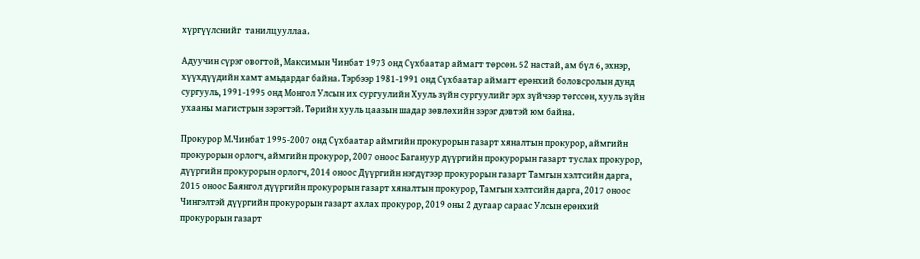хүргүүлснийг  танилцууллаа.

Адуучин сүрэг овогтой, Максимын Чинбат 1973 онд Сүхбаатар аймагт төрсөн. 52 настай, ам бүл 6, эхнэр, хүүхдүүдийн хамт амьдардаг байна. Тэрбээр 1981-1991 онд Сүхбаатар аймагт ерөнхий боловсролын дунд сургууль, 1991-1995 онд Монгол Улсын их сургуулийн Хууль зүйн сургуулийг эрх зүйчээр төгссөн, хууль зүйн ухааны магистрын зэрэгтэй. Төрийн хууль цаазын шадар зөвлөхийн зэрэг дэвтэй юм байна.

Прокурор М.Чинбат 1995-2007 онд Сүхбаатар аймгийн прокурорын газарт хяналтын прокурор, аймгийн прокурорын орлогч, аймгийн прокурор, 2007 оноос Багануур дүүргийн прокурорын газарт туслах прокурор, дүүргийн прокурорын орлогч, 2014 оноос Дүүргийн нэгдүгээр прокурорын газарт Тамгын хэлтсийн дарга, 2015 оноос Баянгол дүүргийн прокурорын газарт хяналтын прокурор, Тамгын хэлтсийн дарга, 2017 оноос Чингэлтэй дүүргийн прокурорын газарт ахлах прокурор, 2019 оны 2 дугаар сараас Улсын ерөнхий прокурорын газарт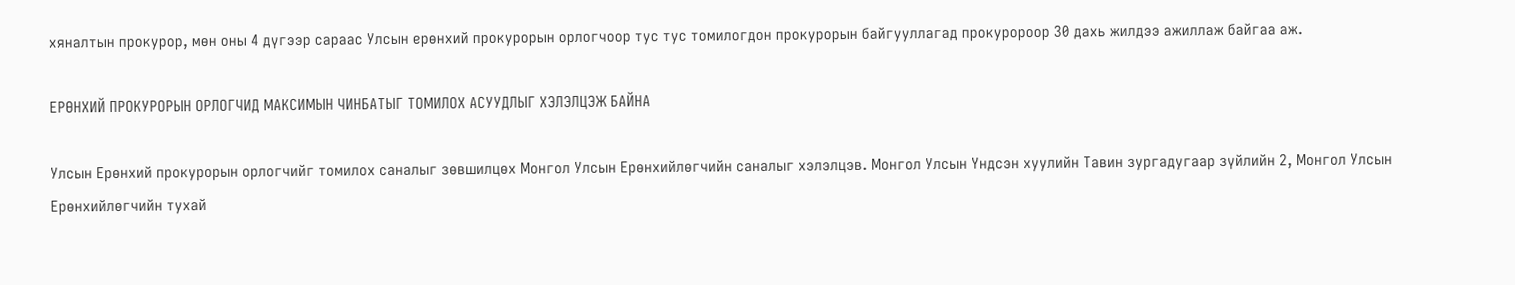хяналтын прокурор, мөн оны 4 дүгээр сараас Улсын ерөнхий прокурорын орлогчоор тус тус томилогдон прокурорын байгууллагад прокуророор 30 дахь жилдээ ажиллаж байгаа аж.

ЕРӨНХИЙ ПРОКУРОРЫН ОРЛОГЧИД МАКСИМЫН ЧИНБАТЫГ ТОМИЛОХ АСУУДЛЫГ ХЭЛЭЛЦЭЖ БАЙНА

Улсын Ерөнхий прокурорын орлогчийг томилох саналыг зөвшилцөх Монгол Улсын Ерөнхийлөгчийн саналыг хэлэлцэв. Монгол Улсын Үндсэн хуулийн Тавин зургадугаар зүйлийн 2, Монгол Улсын Ерөнхийлөгчийн тухай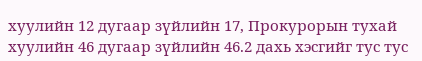хуулийн 12 дугаар зүйлийн 17, Прокурорын тухай хуулийн 46 дугаар зүйлийн 46.2 дахь хэсгийг тус тус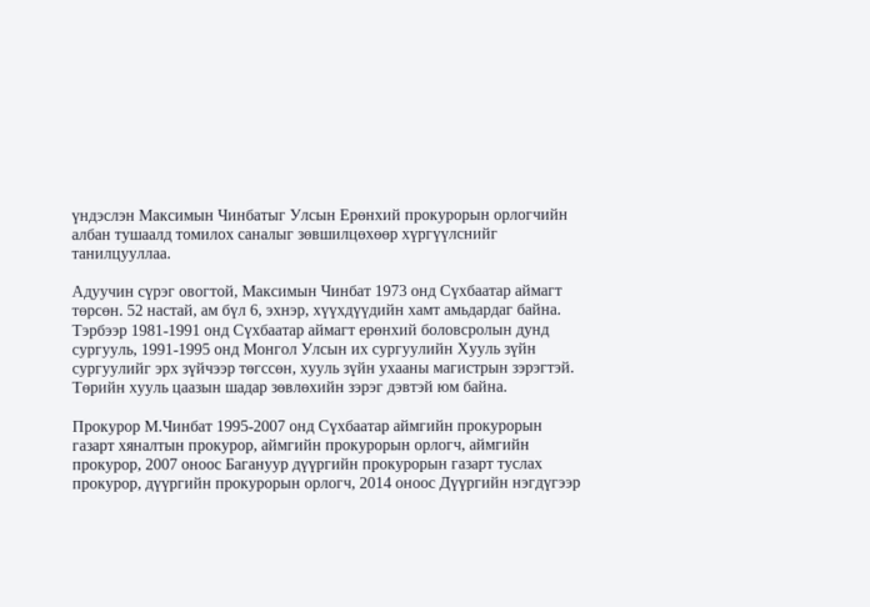үндэслэн Максимын Чинбатыг Улсын Ерөнхий прокурорын орлогчийн албан тушаалд томилох саналыг зөвшилцөхөөр хүргүүлснийг  танилцууллаа.

Адуучин сүрэг овогтой, Максимын Чинбат 1973 онд Сүхбаатар аймагт төрсөн. 52 настай, ам бүл 6, эхнэр, хүүхдүүдийн хамт амьдардаг байна. Тэрбээр 1981-1991 онд Сүхбаатар аймагт ерөнхий боловсролын дунд сургууль, 1991-1995 онд Монгол Улсын их сургуулийн Хууль зүйн сургуулийг эрх зүйчээр төгссөн, хууль зүйн ухааны магистрын зэрэгтэй. Төрийн хууль цаазын шадар зөвлөхийн зэрэг дэвтэй юм байна.

Прокурор М.Чинбат 1995-2007 онд Сүхбаатар аймгийн прокурорын газарт хяналтын прокурор, аймгийн прокурорын орлогч, аймгийн прокурор, 2007 оноос Багануур дүүргийн прокурорын газарт туслах прокурор, дүүргийн прокурорын орлогч, 2014 оноос Дүүргийн нэгдүгээр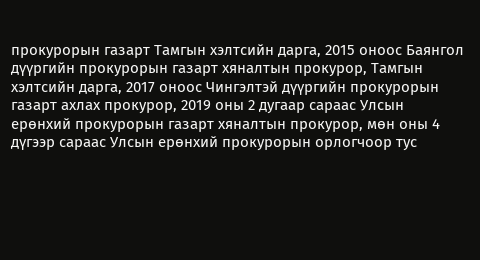прокурорын газарт Тамгын хэлтсийн дарга, 2015 оноос Баянгол дүүргийн прокурорын газарт хяналтын прокурор, Тамгын хэлтсийн дарга, 2017 оноос Чингэлтэй дүүргийн прокурорын газарт ахлах прокурор, 2019 оны 2 дугаар сараас Улсын ерөнхий прокурорын газарт хяналтын прокурор, мөн оны 4 дүгээр сараас Улсын ерөнхий прокурорын орлогчоор тус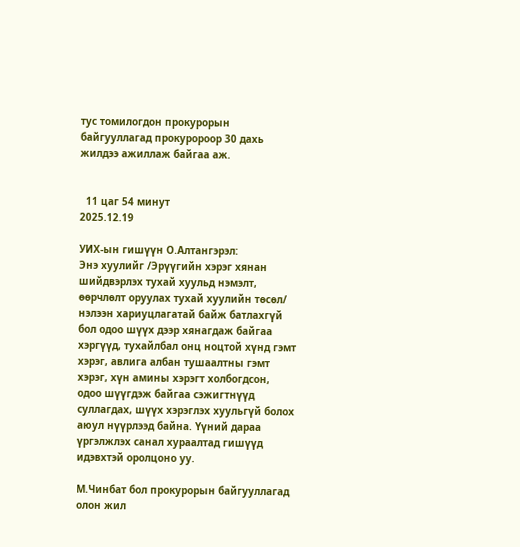тус томилогдон прокурорын байгууллагад прокуророор 30 дахь жилдээ ажиллаж байгаа аж.


  11 цаг 54 минут
2025.12.19

УИХ-ын гишүүн О.Алтангэрэл:
Энэ хуулийг /Эрүүгийн хэрэг хянан шийдвэрлэх тухай хуульд нэмэлт, өөрчлөлт оруулах тухай хуулийн төсөл/ нэлээн хариуцлагатай байж батлахгүй бол одоо шүүх дээр хянагдаж байгаа хэргүүд, тухайлбал онц ноцтой хүнд гэмт хэрэг, авлига албан тушаалтны гэмт хэрэг, хүн амины хэрэгт холбогдсон, одоо шүүгдэж байгаа сэжигтнүүд суллагдах, шүүх хэрэглэх хуульгүй болох аюул нүүрлээд байна. Үүний дараа үргэлжлэх санал хураалтад гишүүд идэвхтэй оролцоно уу.

М.Чинбат бол прокурорын байгууллагад олон жил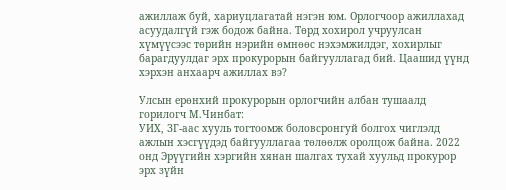ажиллаж буй, хариуцлагатай нэгэн юм. Орлогчоор ажиллахад асуудалгүй гэж бодож байна. Төрд хохирол учруулсан хүмүүсээс төрийн нэрийн өмнөөс нэхэмжилдэг, хохирлыг барагдуулдаг эрх прокурорын байгууллагад бий. Цаашид үүнд хэрхэн анхаарч ажиллах вэ?

Улсын ерөнхий прокурорын орлогчийн албан тушаалд горилогч М.Чинбат:
УИХ, ЗГ-аас хууль тогтоомж боловсронгуй болгох чиглэлд ажлын хэсгүүдэд байгууллагаа төлөөлж оролцож байна. 2022 онд Эрүүгийн хэргийн хянан шалгах тухай хуульд прокурор эрх зүйн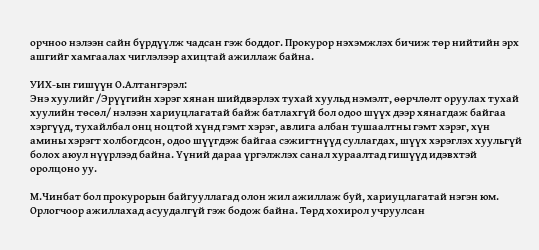орчноо нэлээн сайн бүрдүүлж чадсан гэж боддог. Прокурор нэхэмжлэх бичиж төр нийтийн эрх ашгийг хамгаалах чиглэлээр ахицтай ажиллаж байна.

УИХ-ын гишүүн О.Алтангэрэл:
Энэ хуулийг /Эрүүгийн хэрэг хянан шийдвэрлэх тухай хуульд нэмэлт, өөрчлөлт оруулах тухай хуулийн төсөл/ нэлээн хариуцлагатай байж батлахгүй бол одоо шүүх дээр хянагдаж байгаа хэргүүд, тухайлбал онц ноцтой хүнд гэмт хэрэг, авлига албан тушаалтны гэмт хэрэг, хүн амины хэрэгт холбогдсон, одоо шүүгдэж байгаа сэжигтнүүд суллагдах, шүүх хэрэглэх хуульгүй болох аюул нүүрлээд байна. Үүний дараа үргэлжлэх санал хураалтад гишүүд идэвхтэй оролцоно уу.

М.Чинбат бол прокурорын байгууллагад олон жил ажиллаж буй, хариуцлагатай нэгэн юм. Орлогчоор ажиллахад асуудалгүй гэж бодож байна. Төрд хохирол учруулсан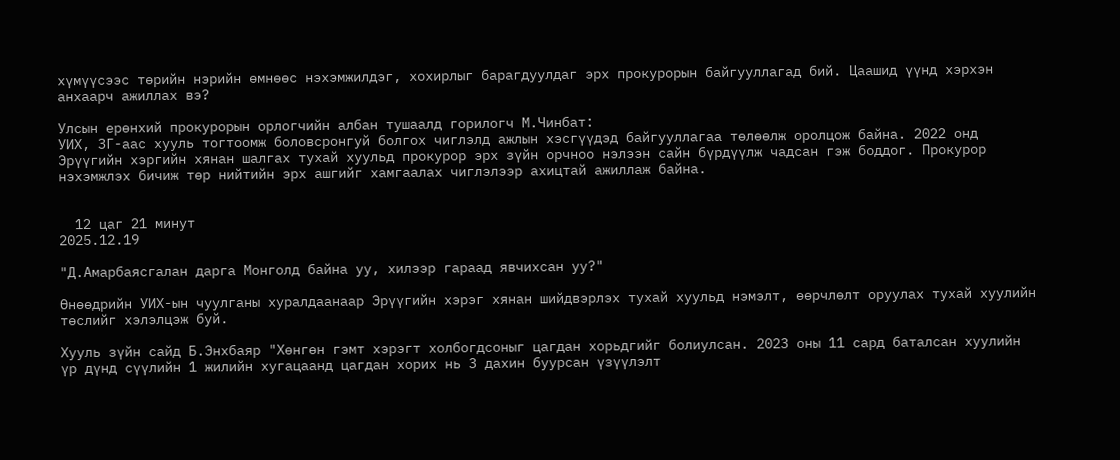хүмүүсээс төрийн нэрийн өмнөөс нэхэмжилдэг, хохирлыг барагдуулдаг эрх прокурорын байгууллагад бий. Цаашид үүнд хэрхэн анхаарч ажиллах вэ?

Улсын ерөнхий прокурорын орлогчийн албан тушаалд горилогч М.Чинбат:
УИХ, ЗГ-аас хууль тогтоомж боловсронгуй болгох чиглэлд ажлын хэсгүүдэд байгууллагаа төлөөлж оролцож байна. 2022 онд Эрүүгийн хэргийн хянан шалгах тухай хуульд прокурор эрх зүйн орчноо нэлээн сайн бүрдүүлж чадсан гэж боддог. Прокурор нэхэмжлэх бичиж төр нийтийн эрх ашгийг хамгаалах чиглэлээр ахицтай ажиллаж байна.


  12 цаг 21 минут
2025.12.19

"Д.Амарбаясгалан дарга Монголд байна уу, хилээр гараад явчихсан уу?"

Өнөөдрийн УИХ-ын чуулганы хуралдаанаар Эрүүгийн хэрэг хянан шийдвэрлэх тухай хуульд нэмэлт, өөрчлөлт оруулах тухай хуулийн төслийг хэлэлцэж буй.

Хууль зүйн сайд Б.Энхбаяр "Хөнгөн гэмт хэрэгт холбогдсоныг цагдан хорьдгийг болиулсан. 2023 оны 11 сард баталсан хуулийн үр дүнд сүүлийн 1 жилийн хугацаанд цагдан хорих нь 3 дахин буурсан үзүүлэлт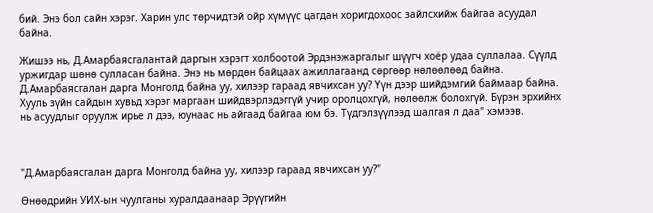бий. Энэ бол сайн хэрэг. Харин улс төрчидтэй ойр хүмүүс цагдан хоригдохоос зайлсхийж байгаа асуудал байна.

Жишээ нь, Д.Амарбаясгалантай даргын хэрэгт холбоотой Эрдэнэжаргалыг шүүгч хоёр удаа суллалаа. Сүүлд уржигдар шөнө сулласан байна. Энэ нь мөрдөн байцаах ажиллагаанд сөргөөр нөлөөлөөд байна. Д.Амарбаясгалан дарга Монголд байна уу, хилээр гараад явчихсан уу? Үүн дээр шийдэмгий баймаар байна. Хууль зүйн сайдын хувьд хэрэг маргаан шийдвэрлэдэггүй учир оролцохгүй, нөлөөлж болохгүй. Бүрэн эрхийнх нь асуудлыг оруулж ирье л дээ, юунаас нь айгаад байгаа юм бэ. Түдгэлзүүлээд шалгая л даа" хэмээв.



"Д.Амарбаясгалан дарга Монголд байна уу, хилээр гараад явчихсан уу?"

Өнөөдрийн УИХ-ын чуулганы хуралдаанаар Эрүүгийн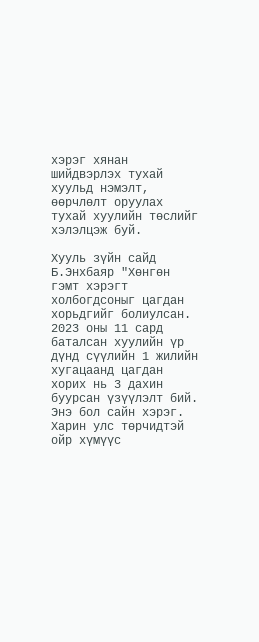хэрэг хянан шийдвэрлэх тухай хуульд нэмэлт, өөрчлөлт оруулах тухай хуулийн төслийг хэлэлцэж буй.

Хууль зүйн сайд Б.Энхбаяр "Хөнгөн гэмт хэрэгт холбогдсоныг цагдан хорьдгийг болиулсан. 2023 оны 11 сард баталсан хуулийн үр дүнд сүүлийн 1 жилийн хугацаанд цагдан хорих нь 3 дахин буурсан үзүүлэлт бий. Энэ бол сайн хэрэг. Харин улс төрчидтэй ойр хүмүүс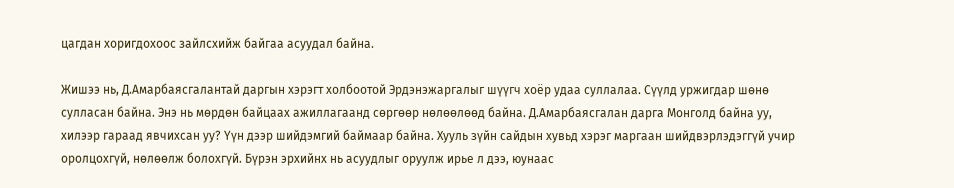цагдан хоригдохоос зайлсхийж байгаа асуудал байна.

Жишээ нь, Д.Амарбаясгалантай даргын хэрэгт холбоотой Эрдэнэжаргалыг шүүгч хоёр удаа суллалаа. Сүүлд уржигдар шөнө сулласан байна. Энэ нь мөрдөн байцаах ажиллагаанд сөргөөр нөлөөлөөд байна. Д.Амарбаясгалан дарга Монголд байна уу, хилээр гараад явчихсан уу? Үүн дээр шийдэмгий баймаар байна. Хууль зүйн сайдын хувьд хэрэг маргаан шийдвэрлэдэггүй учир оролцохгүй, нөлөөлж болохгүй. Бүрэн эрхийнх нь асуудлыг оруулж ирье л дээ, юунаас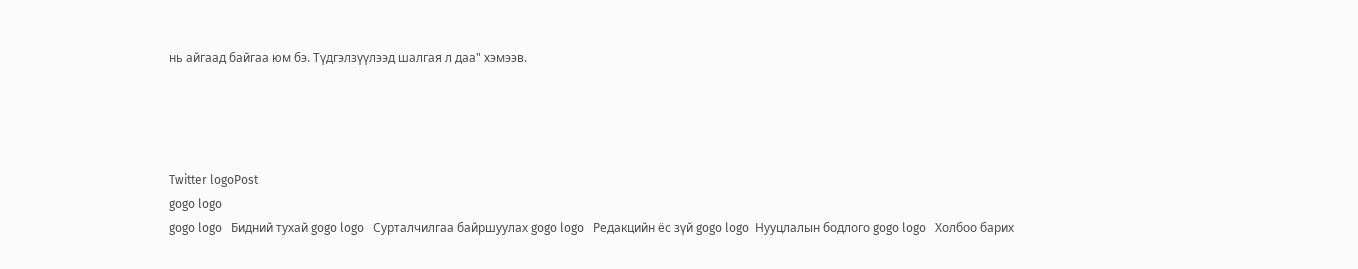нь айгаад байгаа юм бэ. Түдгэлзүүлээд шалгая л даа" хэмээв.




Twitter logoPost
gogo logo
gogo logo   Бидний тухай gogo logo   Сурталчилгаа байршуулах gogo logo   Редакцийн ёс зүй gogo logo  Нууцлалын бодлого gogo logo   Холбоо барих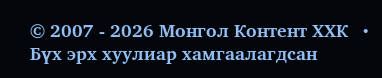© 2007 - 2026 Монгол Контент ХХК   •   Бүх эрх хуулиар хамгаалагдсан